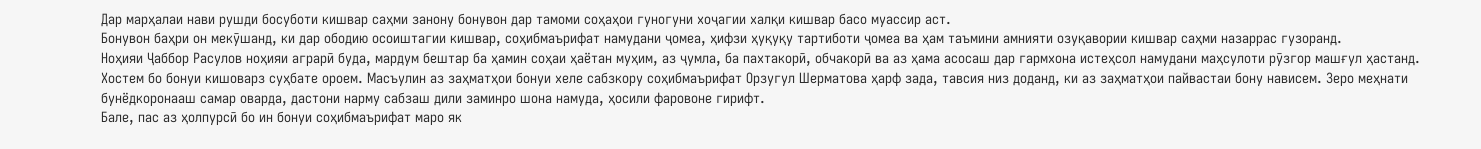Дар марҳалаи нави рушди босуботи кишвар саҳми занону бонувон дар тамоми соҳаҳои гуногуни хоҷагии халқи кишвар басо муассир аст.
Бонувон баҳри он мекӯшанд, ки дар ободию осоиштагии кишвар, соҳибмаърифат намудани ҷомеа, ҳифзи ҳуқуқу тартиботи ҷомеа ва ҳам таъмини амнияти озуқавории кишвар саҳми назаррас гузоранд.
Ноҳияи Ҷаббор Расулов ноҳияи аграрӣ буда, мардум бештар ба ҳамин соҳаи ҳаётан муҳим, аз ҷумла, ба пахтакорӣ, обчакорӣ ва аз ҳама асосаш дар гармхона истеҳсол намудани маҳсулоти рӯзгор машғул ҳастанд. Хостем бо бонуи кишоварз суҳбате ороем. Масъулин аз заҳматҳои бонуи хеле сабзкору соҳибмаърифат Орзугул Шерматова ҳарф зада, тавсия низ доданд, ки аз заҳматҳои пайвастаи бону нависем. Зеро меҳнати бунёдкоронааш самар оварда, дастони нарму сабзаш дили заминро шона намуда, ҳосили фаровоне гирифт.
Бале, пас аз ҳолпурсӣ бо ин бонуи соҳибмаърифат маро як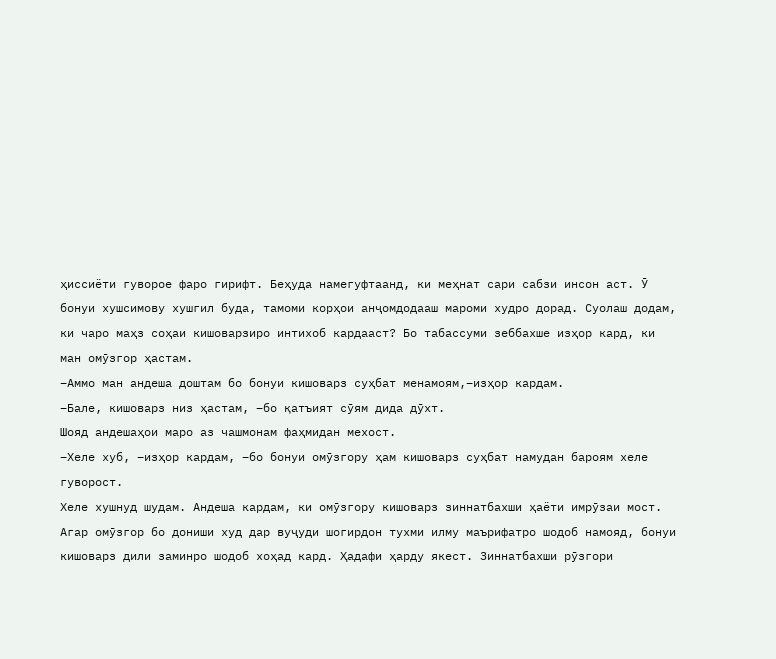ҳиссиёти гуворое фаро гирифт. Беҳуда намегуфтаанд, ки меҳнат сари сабзи инсон аст. Ӯ бонуи хушсимову хушгил буда, тамоми корҳои анҷомдодааш мароми худро дорад. Суолаш додам, ки чаро маҳз соҳаи кишоварзиро интихоб кардааст? Бо табассуми зеббахше изҳор кард, ки ман омӯзгор ҳастам.
–Аммо ман андеша доштам бо бонуи кишоварз суҳбат менамоям,–изҳор кардам.
–Бале, кишоварз низ ҳастам, –бо қатъият сӯям дида дӯхт.
Шояд андешаҳои маро аз чашмонам фаҳмидан мехост.
–Хеле хуб, –изҳор кардам, –бо бонуи омӯзгору ҳам кишоварз суҳбат намудан бароям хеле гуворост.
Хеле хушнуд шудам. Андеша кардам, ки омӯзгору кишоварз зиннатбахши ҳаёти имрӯзаи мост. Агар омӯзгор бо дониши худ дар вуҷуди шогирдон тухми илму маърифатро шодоб намояд, бонуи кишоварз дили заминро шодоб хоҳад кард. Ҳадафи ҳарду якест. Зиннатбахши рӯзгори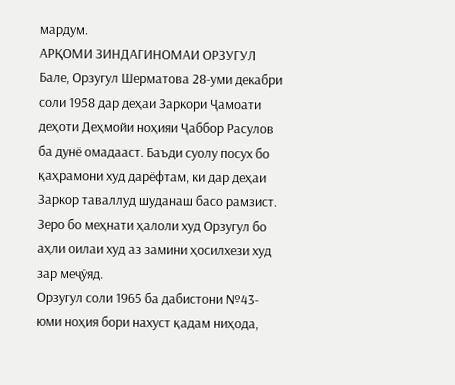мардум.
АРҚОМИ ЗИНДАГИНОМАИ ОРЗУГУЛ
Бале, Орзугул Шерматова 28-уми декабри соли 1958 дар деҳаи Заркори Ҷамоати деҳоти Деҳмойи ноҳияи Ҷаббор Расулов ба дунё омадааст. Баъди суолу посух бо қаҳрамони худ дарёфтам, ки дар деҳаи Заркор таваллуд шуданаш басо рамзист. Зеро бо меҳнати ҳалоли худ Орзугул бо аҳли оилаи худ аз замини ҳосилхези худ зар меҷӯяд.
Орзугул соли 1965 ба дабистони №43-юми ноҳия бори нахуст қадам ниҳода,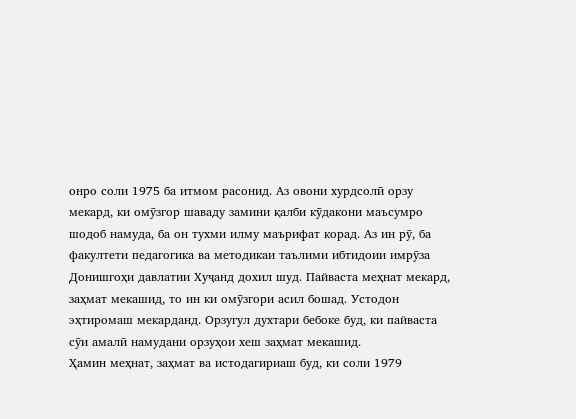онро соли 1975 ба итмом расонид. Аз овони хурдсолӣ орзу мекард, ки омӯзгор шаваду замини қалби кӯдакони маъсумро шодоб намуда, ба он тухми илму маърифат корад. Аз ин рӯ, ба факултети педагогика ва методикаи таълими ибтидоии имрӯза Донишгоҳи давлатии Хуҷанд дохил шуд. Пайваста меҳнат мекард, заҳмат мекашид, то ин ки омӯзгори асил бошад. Устодон эҳтиромаш мекарданд. Орзугул духтари бебоке буд, ки пайваста сӯи амалӣ намудани орзуҳои хеш заҳмат мекашид.
Ҳамин меҳнат, заҳмат ва истодагириаш буд, ки соли 1979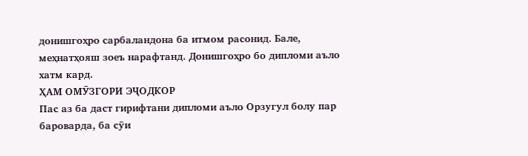донишгоҳро сарбаландона ба итмом расонид. Бале, меҳнатҳояш зоеъ нарафтанд. Донишгоҳро бо дипломи аъло хатм кард.
ҲАМ ОМӮЗГОРИ ЭҶОДКОР
Пас аз ба даст гирифтани дипломи аъло Орзугул болу пар бароварда, ба сӯи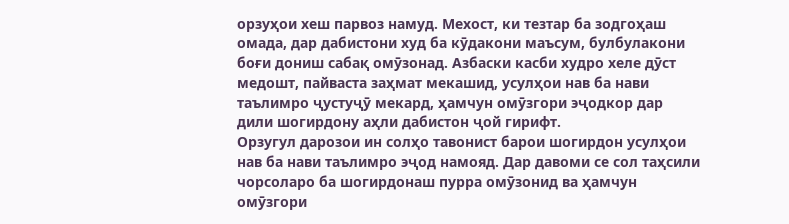орзуҳои хеш парвоз намуд. Мехост, ки тезтар ба зодгоҳаш омада, дар дабистони худ ба кӯдакони маъсум, булбулакони боғи дониш сабақ омӯзонад. Азбаски касби худро хеле дӯст медошт, пайваста заҳмат мекашид, усулҳои нав ба нави таълимро ҷустуҷӯ мекард, ҳамчун омӯзгори эҷодкор дар дили шогирдону аҳли дабистон ҷой гирифт.
Орзугул дарозои ин солҳо тавонист барои шогирдон усулҳои нав ба нави таълимро эҷод намояд. Дар давоми се сол таҳсили чорсоларо ба шогирдонаш пурра омӯзонид ва ҳамчун омӯзгори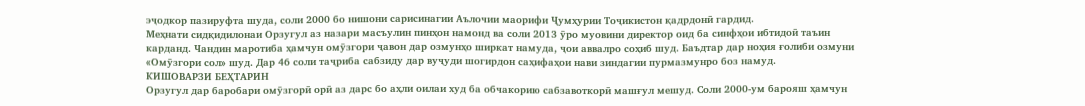эҷодкор пазируфта шуда, соли 2000 бо нишони сарисинагии Аълочии маорифи Ҷумҳурии Тоҷикистон қадрдонӣ гардид.
Меҳнати сидқидилонаи Орзугул аз назари масъулин пинҳон намонд ва соли 2013 ӯро муовини директор оид ба синфҳои ибтидоӣ таъин карданд. Чандин маротиба ҳамчун омӯзгори ҷавон дар озмунҳо ширкат намуда, ҷои аввалро соҳиб шуд. Баъдтар дар ноҳия ғолиби озмуни «Омӯзгори сол» шуд. Дар 46 соли таҷриба сабзиду дар вуҷуди шогирдон саҳифаҳои нави зиндагии пурмазмунро боз намуд.
КИШОВАРЗИ БЕҲТАРИН
Орзугул дар баробари омӯзгорӣ орӣ аз дарс бо аҳли оилаи худ ба обчакорию сабзавоткорӣ машғул мешуд. Соли 2000-ум барояш ҳамчун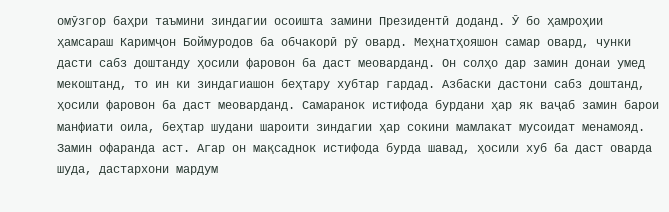омӯзгор баҳри таъмини зиндагии осоишта замини Президентӣ доданд. Ӯ бо ҳамроҳии ҳамсараш Каримҷон Боймуродов ба обчакорӣ рӯ овард. Меҳнатҳояшон самар овард, чунки дасти сабз доштанду ҳосили фаровон ба даст меоварданд. Он солҳо дар замин донаи умед мекоштанд, то ин ки зиндагиашон беҳтару хубтар гардад. Азбаски дастони сабз доштанд, ҳосили фаровон ба даст меоварданд. Самаранок истифода бурдани ҳар як ваҷаб замин барои манфиати оила, беҳтар шудани шароити зиндагии ҳар сокини мамлакат мусоидат менамояд.
Замин офаранда аст. Агар он мақсаднок истифода бурда шавад, ҳосили хуб ба даст оварда шуда, дастархони мардум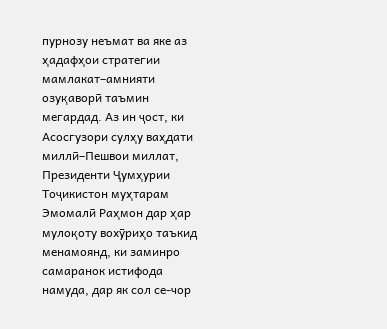пурнозу неъмат ва яке аз ҳадафҳои стратегии мамлакат–амнияти озуқаворӣ таъмин мегардад. Аз ин ҷост, ки Асосгузори сулҳу ваҳдати миллӣ–Пешвои миллат, Президенти Ҷумҳурии Тоҷикистон муҳтарам Эмомалӣ Раҳмон дар ҳар мулоқоту вохӯриҳо таъкид менамоянд, ки заминро самаранок истифода намуда, дар як сол се-чор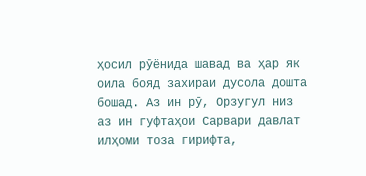ҳосил рӯёнида шавад ва ҳар як оила бояд захираи дусола дошта бошад. Аз ин рӯ, Орзугул низ аз ин гуфтаҳои Сарвари давлат илҳоми тоза гирифта,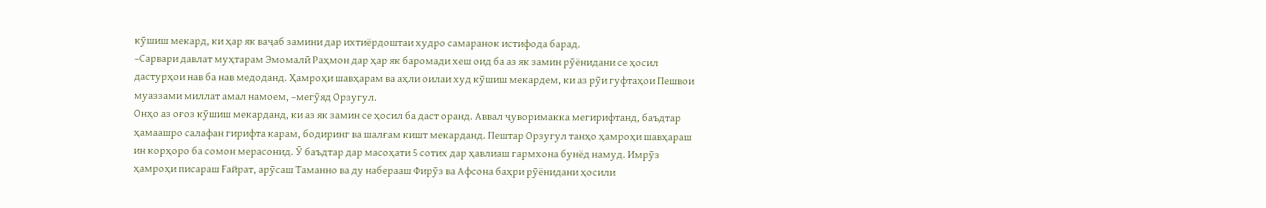кӯшиш мекард, ки ҳар як ваҷаб замини дар ихтиёрдоштаи худро самаранок истифода барад.
–Сарвари давлат муҳтарам Эмомалӣ Раҳмон дар ҳар як баромади хеш оид ба аз як замин рӯёнидани се ҳосил дастурҳои нав ба нав медоданд. Ҳамроҳи шавҳарам ва аҳли оилаи худ кӯшиш мекардем, ки аз рӯи гуфтаҳои Пешвои муаззами миллат амал намоем, –мегӯяд Орзугул.
Онҳо аз оғоз кӯшиш мекарданд, ки аз як замин се ҳосил ба даст оранд. Аввал ҷуворимакка мегирифтанд, баъдтар ҳамаашро салафан гирифта карам, бодиринг ва шалғам кишт мекарданд. Пештар Орзугул танҳо ҳамроҳи шавҳараш ин корҳоро ба сомон мерасонид. Ӯ баъдтар дар масоҳати 5 сотих дар ҳавлиаш гармхона бунёд намуд. Имрӯз ҳамроҳи писараш Fайрат, арӯсаш Таманно ва ду наберааш Фирӯз ва Афсона баҳри рӯёнидани ҳосили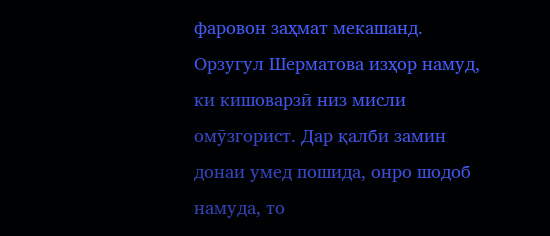фаровон заҳмат мекашанд.
Орзугул Шерматова изҳор намуд, ки кишоварзӣ низ мисли омӯзгорист. Дар қалби замин донаи умед пошида, онро шодоб намуда, то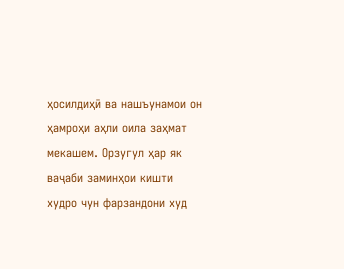ҳосилдиҳӣ ва нашъунамои он ҳамроҳи аҳли оила заҳмат мекашем. Орзугул ҳар як ваҷаби заминҳои кишти худро чун фарзандони худ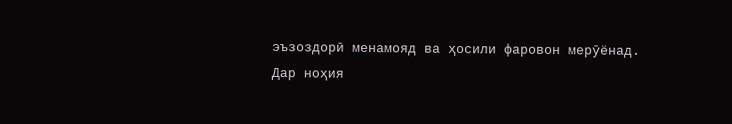эъзоздорӣ менамояд ва ҳосили фаровон мерӯёнад.
Дар ноҳия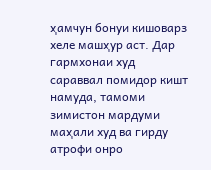ҳамчун бонуи кишоварз хеле машҳур аст. Дар гармхонаи худ сараввал помидор кишт намуда, тамоми зимистон мардуми маҳали худ ва гирду атрофи онро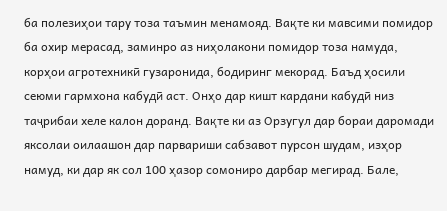ба полезиҳои тару тоза таъмин менамояд. Вақте ки мавсими помидор ба охир мерасад, заминро аз ниҳолакони помидор тоза намуда, корҳои агротехникӣ гузаронида, бодиринг мекорад. Баъд ҳосили сеюми гармхона кабудӣ аст. Онҳо дар кишт кардани кабудӣ низ таҷрибаи хеле калон доранд. Вақте ки аз Орзугул дар бораи даромади яксолаи оилаашон дар парвариши сабзавот пурсон шудам, изҳор намуд, ки дар як сол 100 ҳазор сомониро дарбар мегирад. Бале,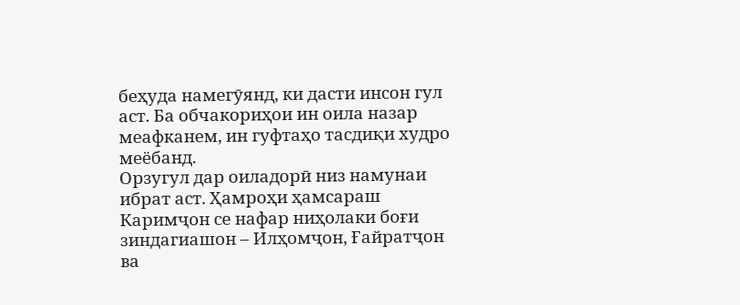беҳуда намегӯянд, ки дасти инсон гул аст. Ба обчакориҳои ин оила назар меафканем, ин гуфтаҳо тасдиқи худро меёбанд.
Орзугул дар оиладорӣ низ намунаи ибрат аст. Ҳамроҳи ҳамсараш Каримҷон се нафар ниҳолаки боғи зиндагиашон – Илҳомҷон, Ғайратҷон ва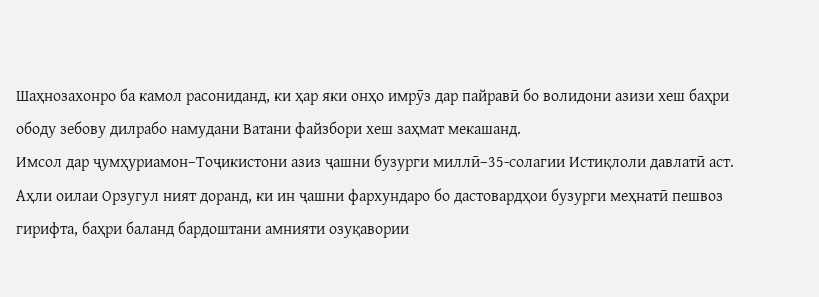Шаҳнозахонро ба камол расониданд, ки ҳар яки онҳо имрӯз дар пайравӣ бо волидони азизи хеш баҳри ободу зебову дилрабо намудани Ватани файзбори хеш заҳмат мекашанд.
Имсол дар ҷумҳуриамон–Тоҷикистони азиз ҷашни бузурги миллӣ–35-солагии Истиқлоли давлатӣ аст. Аҳли оилаи Орзугул ният доранд, ки ин ҷашни фархундаро бо дастовардҳои бузурги меҳнатӣ пешвоз гирифта, баҳри баланд бардоштани амнияти озуқавории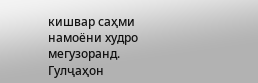кишвар саҳми намоёни худро мегузоранд.
Гулҷаҳон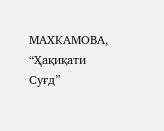МАХКАМОВА,
“Ҳақиқати Суғд”